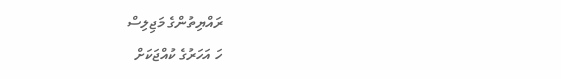ރައްޔިތުންގެ މަޖިލިސް
ހަ އަހަރުގެ ކުއްޖަކަށް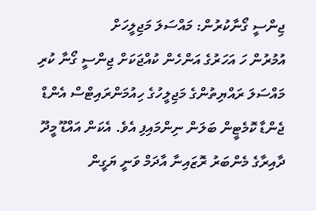ޖިންސީ ގޯނާކުރުން: މައްސަލަ މަޖިލީހަށް
އުމުރުން ހަ އަހަރުގެ އަންހެން ކުއްޖަކަށް ޖިންސީ ގޯނާ ކުރި މައްސަލަ ރައްޔިތުންގެ މަޖިލީހުގެ ހިއުމަންރައިޓްސް އެންޑް ޖެންޑާ ކޮމެޓީން ބަލަން ނިންމައިފި އެވެ. އެކަން އައްޑޫ މީދޫ ދާއިރާގެ މެންބަރު ރޮޒައިނާ އާދަމް ވަނީ ޔަގީން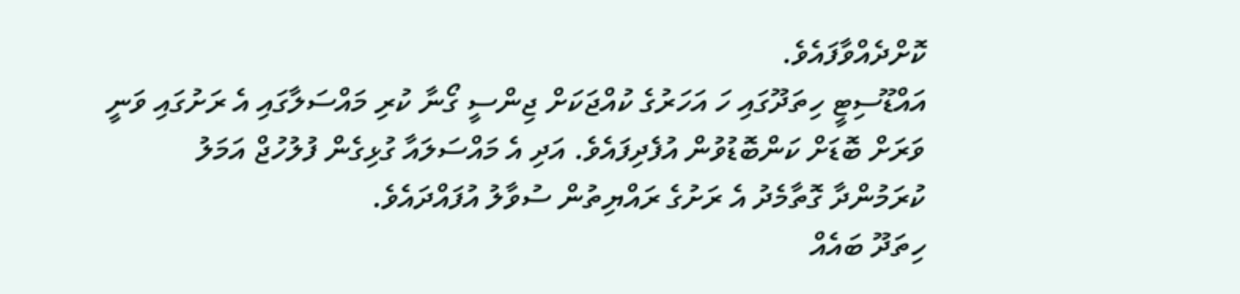ކޮށްދެއްވާފައެވެ.
އައްޑޫސިޓީ ހިތަދޫގައި ހަ އަހަރުގެ ކުއްޖަކަށް ޖިންސީ ގޯނާ ކުރި މައްސަލާގައި އެ ރަށުގައި ވަނީ ވަރަށް ބޮޑަށް ކަންބޮޑުވުން އުފެދިފައެވެ. އަދި އެ މައްސަލައާ ގުޅިގެން ފުލުހުޖް އަމަލު ކުރަމުންދާ ގޮތާމެދު އެ ރަށުގެ ރައްޔިތުން ސުވާލު އުފައްދައެވެ.
ހިތަދޫ ބައެއް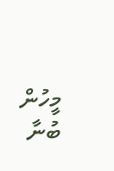މީހުން ބުނާ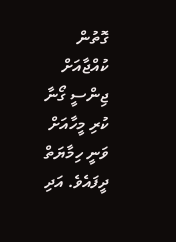ގޮތުން ކުއްޖާއަށް ޖިންސީ ގޯނާ ކުރި މީހާއަށް ވަނީ ހިމާޔަތް ދީފައެވެ. އަދި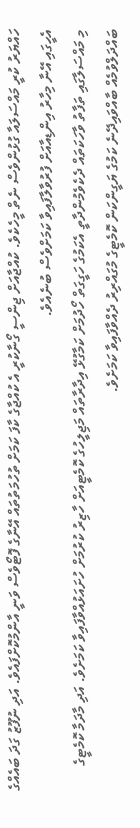ހައްޔަރު ކުރީ މައްސަލައާ ގުޅުންވެސް ނެތް މީހެކެވެ. ކުއްޖާއަށް ޖިންސީ ގޯނާކުރީ އެ ކުއްޖާގެ ކާފަ ކަމަށް ތުހުމަތުތައް އޭނާގެ ފޮޓޯވެސް ވަނީ އާންމުކޮށްފައެވެ. އަދި ނުފޫޒު ގަދަ ބައެއްގެ އެހީގައި އޭނާ މިހާރު އިންޑިއާއަށް ފުރުވާލާފައިވާ ކަމަށްވެސް ބުނެއެވެ.
މި މައްސަލާގައި ތަފާތު ވާހަކަތައް ދެކެވެމުންދާތީ އެކަމުގެ ހަގީގަތް ހޯދުމަށް ކަމާގުޅޭ އިދާރާތައް މަޖިލީހުގެ ކޮމެޓީއަށް ހާޒިރު ކުރުމަށް ހުށައަޅުއްވާފައިވާ ކަމަށެވެ. އަދި މާދަމާ ކޮމެޓީގެ ބައްދަލްވުމެއް ބާއްވައިދޭނެ ކަމުގެ ޔަގީންކަން ކޮމެޓީގެ މުގައްރިރު ދެއްވާފައިވާ ކަމަށެވެ.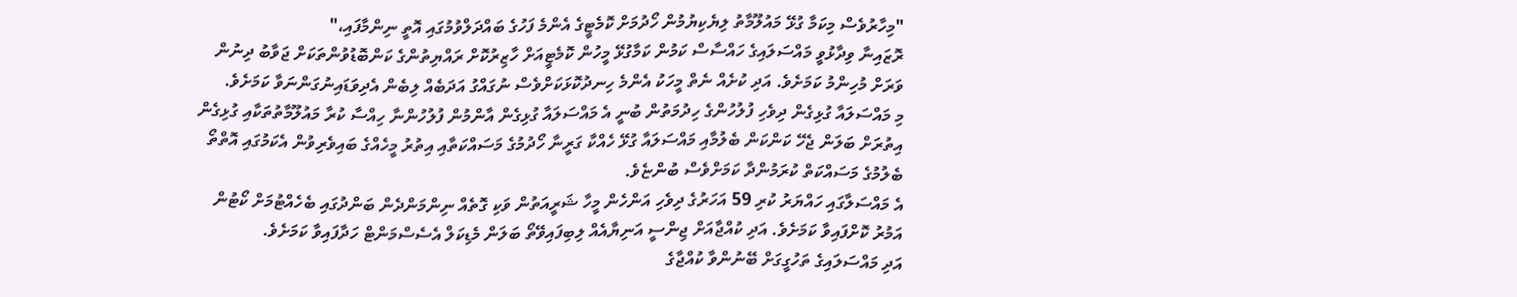"މިހާރުވެސް މިކަމާ ގުޅޭ މައުލޫމާތު ލިޔެކިޔުމުން ހޯދުމަށް ކޮމެޓީގެ އެންމެ ފަހުގެ ބައްދަލްވުމުގައި އޮތީ ނިންމާފައި،"
ރޮޒައިނާ ވިދާޅުވީ މައްސަލައިގެ ހައްސާސް ކަމުން ކަމާގުޅޭ މީހުން ކޮމެޓީއަށް ހާޒިރުކޮށް ރައްޔިތުންގެ ކަންބޮޑުވުންތަކަށް ޖަވާބު ދިނުން ވަރަށް މުހިންމު ކަމަށެވެ. އަދި ކުށެއް ނެތް މީހަކު އެންމެ ހިނދުކޮޅަކަށްވެސް ނުގައްގު އަދަބެއް ލިބެން އެދިވަޑައިނުގަންނަވާ ކަމަށެވެ.
މި މައްސަލައާ ގުޅިގެން ދިވެހި ފުލުހުންގެ ހިދުމަތުން ބުނީ އެ މައްސަލައާ ގުޅިގެން އާންމުން ފުލުހުންނާ ހިއްސާ ކުރާ މައުލޫމާތުތަކާއި ގުޅިގެން އިތުރަށް ބަލަން ޖެހޭ ކަންކަން ބެލުމާއި މައްސަލައާ ގުޅޭ ހެއްކާ ގަރީނާ ހޯދުމުގެ މަސައްކަތާއި އިތުރު މީހެއްގެ ބައިވެރިވުން އެކަމުގައި އޮތްތޯ ބެލުމުގެ މަސައްކަތް ކުރަމުންދާ ކަމަށްވެސް ބުންޏެވެ.
އެ މައްސަލާގައި ހައްޔަރު ކުރި 59 އަހަރުގެ ދިވެހި އަންހެން މީހާ ޝަރީއަތުން ވަކި ގޮތެއް ނިންމަންދެން ބަންދުގައި ބެހެއްޓުމަށް ކޯޓުން އަމުރު ކޮށްފައިވާ ކަމަށެވެ. އަދި ކުއްޖާއަށް ޖިންސީ އަނިޔާއެއް ލިބިފައިވޭތޯ ބަލަން މެޑިކަލް އެސެސްމަންޓް ހަދާފައިވާ ކަމަށެވެ.
އަދި މައްސަލައިގެ ތަހުގީގަށް ބޭނުންވާ ކުއްޖާގެ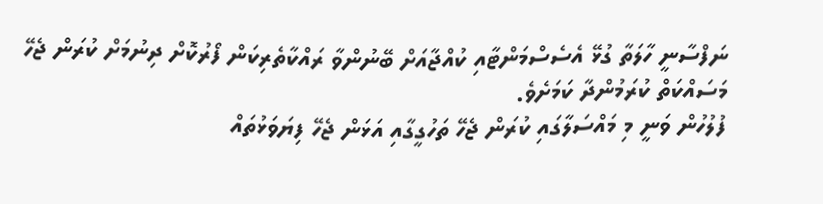ނަފްސާނީ ހާލަތާ ގުޅޭ އެސެސްމަންޓާއި ކުއްޖާއަށް ބޭނުންވާ ރައްކާތެރިކަން ފޯރުކޮށް ދިނުމަށް ކުރަން ޖެހޭ މަސައްކަތް ކުރަމުންދާ ކަމަށެވެ.
ފުލުހުން ވަނީ މި މައްސަލާގައި ކުރަން ޖެހޭ ތަހުގީގާއި އަޅަން ޖެހޭ ފިޔަވަޅުތައް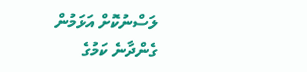ލަސްނުކޮށް އަޅަމުން ގެންދާނެ ކަމުގެ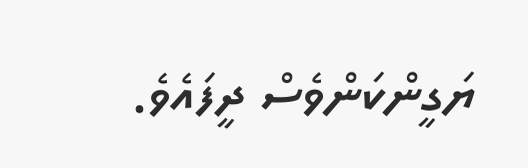ޔަގީންކަންވެސް ދީފައެވެ.